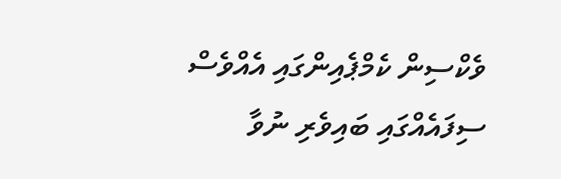ވެކްސިން ކެމްޕެއިންގައި އެއްވެސް ސިފައެއްގައި ބައިވެރި ނުވާ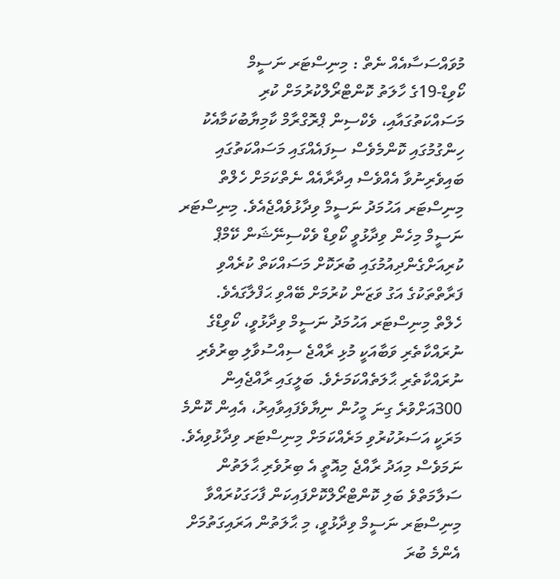މުވައްސަސާއެއް ނެތް : މިނިސްޓަރ ނަސީމް
ކޯވިޑް-19ގެ ހާލަތު ކޮންޓްރޯލްކުރުމަށް ކުރި މަސައްކަތުގައާއި، ވެކްސިން ޕްރޮގްރާމް ކާމިޔާބުކަމާއެކު ހިންގުމުގައި ކޮންމެވެސް ސިފައެއްގައި މަސައްކަތުގައި ބައިވެރިނުވާ އެއްވެސް އިދާރާއެއް ނެތްކަމަށް ހެލްތް މިނިސްޓަރ އަޙުމަދު ނަސީމް ވިދާޅުވެއްޖެއެވެ. މިނިސްޓަރ ނަސީމް މިހެން ވިދާޅުވީ ކޯވިޑް ވެކްސިނޭޝަން ކޭމްޕް ކުރިއަށްގެންދިއުމުގައި ބުރަކޮށް މަސައްކަތް ކުރެއްވި ފަރާތްތަކުގެ އަގު ވަޒަން ކުރުމަށް ބޭއްވި ޙަފްލާގައެވެ.
ހެލްތް މިނިސްޓަރ އަޙުމަދު ނަސީމް ވިދާޅުވީ، ކޯވިޑްގެ ނުރައްކާތެރި ވަބާއަކީ މުޅި ރާއްޖެ ސިއްސުވާލި ބިރުވެރި ނުރައްކާތެރި ޙާލަތެއްކަމަށެވެ. ބަލީގައި ރާއްޖެއިން 300އަށްވުރެ ގިނަ މީހުން ނިޔާވެފައިވާއިރު، އެއިން ކޮންމެ މަރަކީ އަސަރުކުރުވި މަރެއްކަމަށް މިނިސްޓަރ ވިދާޅުވިއެވެ.
ނަމަވެސް މިއަދު ރާއްޖެ މިއޮތީ އެ ބިރުވެރި ޙާލަތުން ސަލާމަތްވެ ބަލި ކޮންޓްރޯލްކޮށްފައިކަން ފާހަގަކުރައްވާ މިނިސްޓަރ ނަސީމް ވިދާޅުވީ، މި ޙާލަތުން އަރައިގަތުމަށް އެންމެ ބުރަ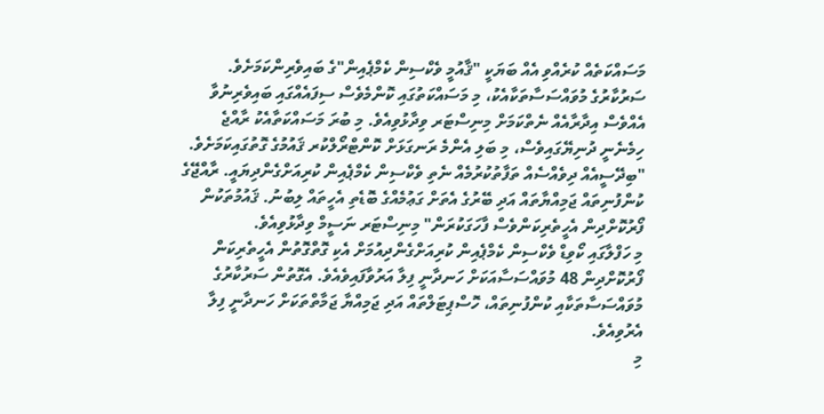މަސައްކަތެއް ކުރެއްވި އެއް ބަޔަކީ "ޤާއުމީ ވެކްސިން ކެމްޕެއިން"ގެ ބައިވެރިންކަމަށެވެ. ސަރުކާރުގެ މުވައްސަސާތަކާއެކު، މި މަސައްކަތުގައި ކޮންމެވެސް ސިފައެއްގައި ބައިވެރިނުވާ އެއްވެސް އިދާރާއެއް ނެތްކަމަށް މިނިސްޓަރ ވިދާޅުވިއެވެ. މި ބުރަ މަސައްކަތާއެކު ރާއްޖެ ހިމެނެނީ ދުނިޔޭގައިވެސް، މި ބަލި އެންމެ ރަނގަޅަށް ކޮންޓްރޯލްކުރ ޤައުމުގެ ގޮތުގައިކަމަށެވެ.
"ބިދޭސީއެއް ދިވެއްސެއް ތަފާތުކުރުމެއް ނެތި ވެކްސިން ކެމްޕެއިން ކުރިއަށްގެންދިޔައީ. ރާއްޖޭގެ ކުންފުނިތައް ޖަމިއްޔާތައް އަދި ބޭރުގެ އެތަށް ގަޢުމެއްގެ ބޮޑެތި އެހީތައް ލިބުނު. ޤައުމުތަކުން ފޯރުކޮށްދިން އެހީތެރިކަންވެސް ފާހަގަކުރަން" މިނިސްޓަރ ނަސީމް ވިދާޅުވިއެވެ.
މި ހަފްލާގައި ކޯވިޑް ވެކްސިން ކެމްޕެއިން ކުރިއަށްގެންދިއުމަށް އެކި ގޮތްގޮތުން އެހީތެރިކަން ފޯރުކޮށްދިން 48 މުވައްސަސާއަކަށް ހަނދާނީ ފިލާ އަރުވާފައިވެއެވެ. އެގޮތުން ސަރުކާރުގެ މުވައްސަސާތަކާއި ކުންފުނިތައް، ހޮސްޕިޓަލްތައް އަދި ޖަމިއްޔާ ޖަމާތްތަކަށް ހަނދާނީ ފިލާ އެރުވިއެވެ.
މި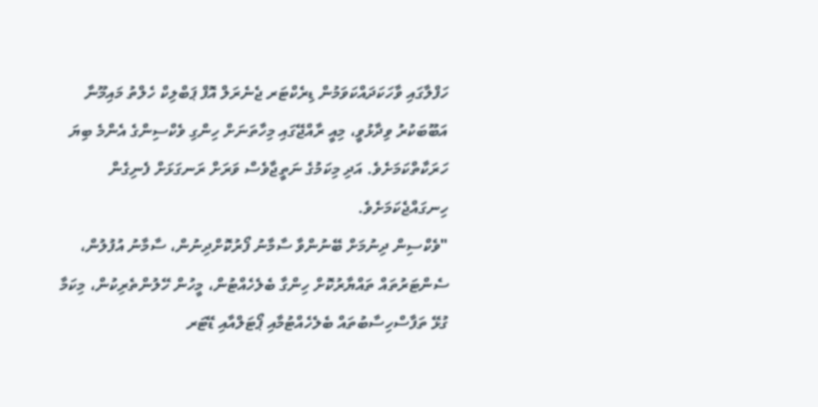ހަފްލާގައި ވާހަކަދައްކަވަމުން ޑިރެކްޓަރ ޖެނެރަލް އޮފް ޕަބްލިކް ހެލްތު މައިމޫނާ އަބޫބަކުރު ވިދާޅުވީ، މިއީ ރާއްޖޭގައި މިހާތަނަށް ހިންގި ވެކްސިންގެ އެންމެ ބިޔަ ހަރަކާތްކަމަށެވެ. އަދި މިކަމުގެ ނަތީޖާވެސް ވަރަށް ރަނގަޅަށް ފެނިގެން ހިނގައްޖެކަމަށެވެ.
"ވެކްސިން ދިނުމަށް ބޭނުންވާ ސާމާނު ފޯރުކޮށްދިނުން، ސާމާނު އުފުލުން، ސެންޓަރުތައް ތައްޔާރުކޮށް ހިންގާ ބެލެހެއްޓުން، މީހުން ހޭލުންތެރިކުން، މިކަމާ ގުޅޭ ތަފާސްހިސާބުތައް ބެލެހެއްޓުމާއި ޕޯޓަލްއާއި ޑޭޓަރ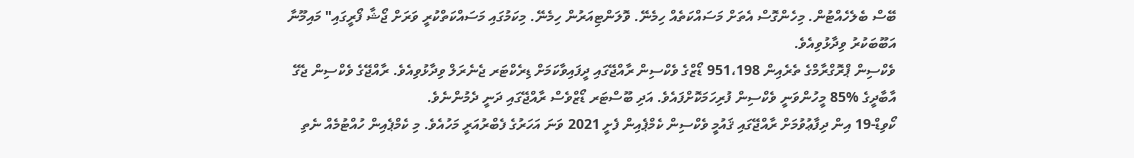ބޭސް ބެލެހެއްޓުން. މިހެންގޮސް އެތަށް މަސައްކަތެއް ހިމެނޭ. ވޮލަންޓިއަރުން ހިމެނޭ. މިކަމުގައި މަސައްކަތްކުރީ ވަރަށް ޖޯޝާ ފޯރީގައި" މައިމޫނާ އަބޫބަކުރު ވިދާޅުވިއެވެ.
ވެކްސިން ޕްރޮގްރާމްގެ ތެރެއިން 951،198 ޑޯޒްގެ ވެކްސިން ރާއްޖޭގައި ދީފައިވާކަމަށް ޑިރެކްޓަރ ޖެނެރަލް ވިދާޅުވިއެވެ. ރާއްޖޭގެ ވެކްސިން ޖެގޭ އާބާދީގެ %85 މީހުންވަނީ ވެކްސިން ފުރިހަމަކޮށްފައެވެ. އަދި ބޫސްޓަރ ޑޯޒްވެސް ރާއްޖޭގައި ދަނީ ދެމުންނެވެ.
ކޯވިޑް-19 އިން ދިފާޢުވުމަށް ރާއްޖޭގައި ޤައުމީ ވެކްސިން ކެމްޕެއިން ފެށީ 2021 ވަނަ އަހަރުގެ ފެބްރުއަރީ މަހުއެވެ. މި ކެމްޕެއިން ހުއްޓުމެއް ނެތި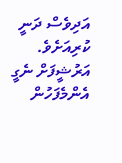އަދިވެސް ދަނީ ކުރިއަށެވެ.
އަރުޝީފަށް ނެގީ
އެންމެފަހުން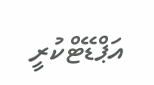އަޕްޑޭޓްކުރީ